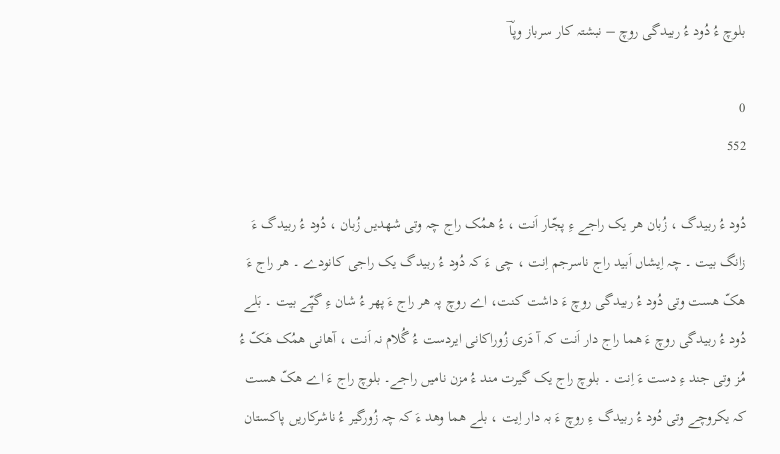بلوچ ءُ دُود ءُ ربیدگی روچ – نبشتہ کار سرباز وپاؔ

0
552

دُود ءُ ربیدگ ، زُبان ھر یک راجے ءِ پجّار اَنت ، ءُ ھمُک راج چہ وتی شھدیں زُبان ، دُود ءُ ربیدگ ءَ زانگ بیت ۔ چہ اِیشاں اَبید راج ناسرجم اِنت ، چی ءَ کہ دُود ءُ ربیدگ یک راجی کانودے ۔ ھر راج ءَ ھکّ ھست وتی دُود ءُ ربیدگی روچ ءَ داشت کنت، اے روچ پہ ھر راج ءَ پھر ءُ شان ءِ گپّے بیت ۔ بَلے دُود ءُ ربیدگی روچ ءَ ھما راج دار اَنت کہ آ دَری زُوراکانی ایردست ءُ گُلام نہ اَنت ، آھانی ھمُک ھَکّ ءُ مُز وتی جند ءِ دست ءَ اِنت ۔ بلوچ راج یک گیرت مند ءُ مزن نامیں راجے۔ بلوچ راج ءَ اے ھکّ ھست کہ یکروچے وتی دُود ءُ ربیدگ ءِ روچ ءَ بہ دار اِیت ، بلے ھما وھد ءَ کہ چہ زُورگیر ءُ ناشرکاریں پاکستان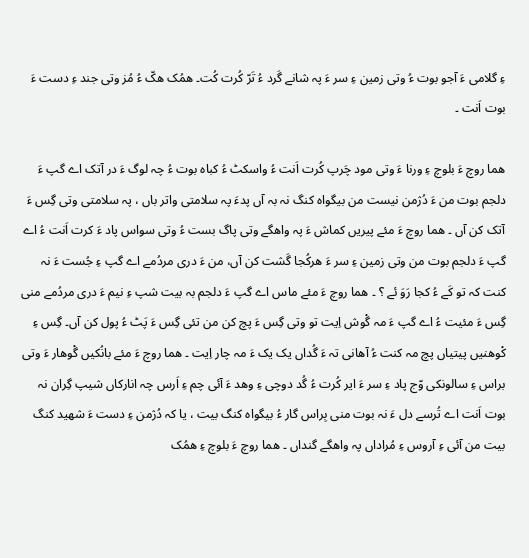ءِ گلامی ءَ آجو بوت ءُ وتی زمین ءِ سر ءَ پہ شانے گَرد ءُ تَرّ کُرت کُت۔ ھمُک ھکّ ءُ مُز وتی جند ءِ دست ءَ بوت اَنت ۔

ھما روچ ءَ بلوچ ءِ ورنا ءَ وتی مود چَرپ کُرت اَنت ءُ واسکٹ ءُ کباہ بوت ءُ چہ لوگ ءَ در آتک اے گپ ءَ دلجم بوت من ءَ دُژمن نیست من بیگواہ کنگ نہ بہ آں پدءَ پہ سلامتی واتر باں ، پہ سلامتی وتی گِس ءَ آتک کن آں ۔ ھما روچ ءَ مئے پیریں کماش ءَ پہ واھگے وتی پاگ بست ءُ وتی سواس پاد ءَ کرت اَنت ءُ اے گپ ءَ دلجم بوت من وتی زمین ءِ سر ءَ ھرکُجا گَشت کن آں، من ءَ دری مردُمے اے گپ ءِ جُست ءَ نہ کنت کہ تو کَے ءُ کجا رَوَ ئے ؟ ۔ ھما روچ ءَ مئے ماس اے گپ ءَ دلجم بہ بیت شپ ءِ نیم ءَ دری مردُمے منی گِس ءَ مئیت ءُ اے گپ ءَ مہ گْوش اِیت تو وتی گِس ءَ پچ کن من تئی گِس ءَ پَٹ ءُ پول کن آں۔ گِس ءِ کْوھنیں پیتیاں پچ مہ کنت ءُ آھانی تہ ءَ گُداں یک یک ءَ مہ چار اِیت ۔ ھما روچ ءَ مئے بانُکیں گْوھار ءَ وتی براس ءِ سالونکی وّج پاد ءِ سر ءَ ایر کُرت ءُ گُد دوچی ءِ وھد ءَ آئی چم ءِ اَرس چہ انارکاں شیپ گِران نہ بوت اَنت اے تُرسے دل ءَ نہ بوت منی بِراس گار ءُ بیگواہ کنگ بیت ، یا کہ دُژمن ءِ دست ءَ شھید کنگ بیت من آئی ءِ آروس ءِ مُراداں پہ واھگے گنداں ۔ ھما روچ ءَ بلوچ ءِ ھمُک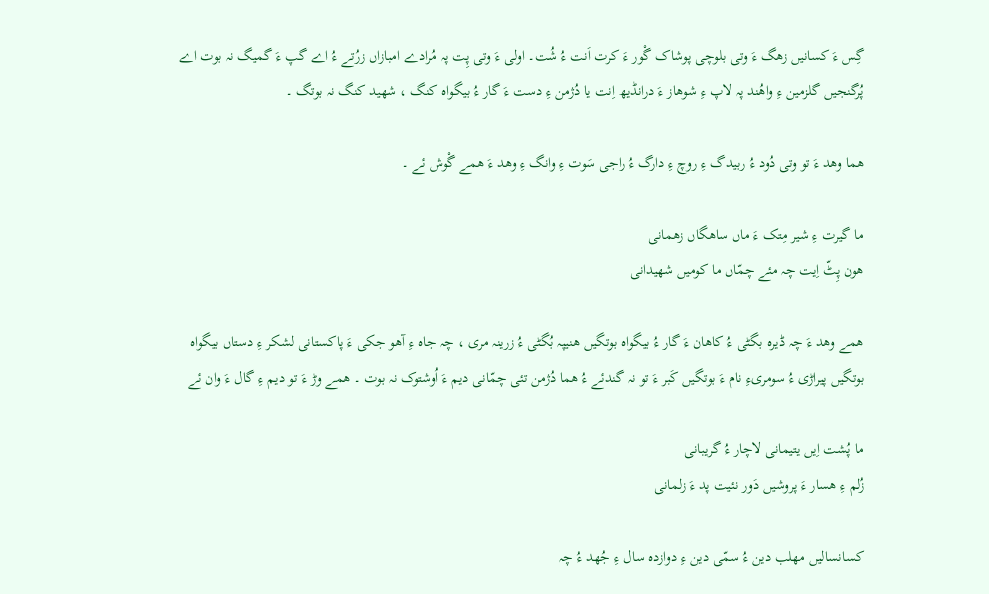گِس ءَ کسانیں زھگ ءَ وتی بلوچی پوشاک گْور ءَ کرت اَنت ءُ شُت۔ اولی ءَ وتی پِت پہ مُرادے امبازاں زرُتے ءُ اے گپ ءَ گمیگ نہ بوت اے پُرگنجیں گلزمین ءِ واھُند پہ لاپ ءِ شوھاز ءَ درانڈیھ اِنت یا دُژمن ءِ دست ءَ گار ءُ بیگواہ کنگ ، شھید کنگ نہ بوتگ ۔

ھما وھد ءَ تو وتی دُود ءُ ربیدگ ءِ روچ ءِ دارگ ءُ راجی سَوت ءِ وانگ ءِ وھد ءَ ھمے گْوش ئے ۔

ما گیرت ءِ شیر مِتک ءَ ماں ساھگاں زھمانی
ھون پِٹّ اِیت چہ مئے چمّاں ما کومیں شھیدانی

ھمے وھد ءَ چہ ڈیرہ بگٹی ءُ کاھان ءَ گار ءُ بیگواہ بوتگیں ھنیپہ بُگٹی ءُ زرینہ مری ، چہ جاہ ءِ آھو جکی ءَ پاکستانی لشکر ءِ دستاں بیگواہ بوتگیں پیراڑی ءُ سومریءِ نام ءَ بوتگیں کَبر ءَ تو نہ گندئے ءُ ھما دُژمن تئی چمّانی دیم ءَ اُوشتوک نہ بوت ۔ ھمے وڑ ءَ تو دیم ءِ گال ءَ وان ئے

ما پُشت اِیں یتیمانی لاچار ءُ گریبانی
زُلم ءِ ھسار ءَ پروشیں دَور نئیت پد ءَ زلمانی

کسانسالیں مھلب دین ءُ سمّی دین ءِ دوازدہ سال ءِ جُھد ءُ چہ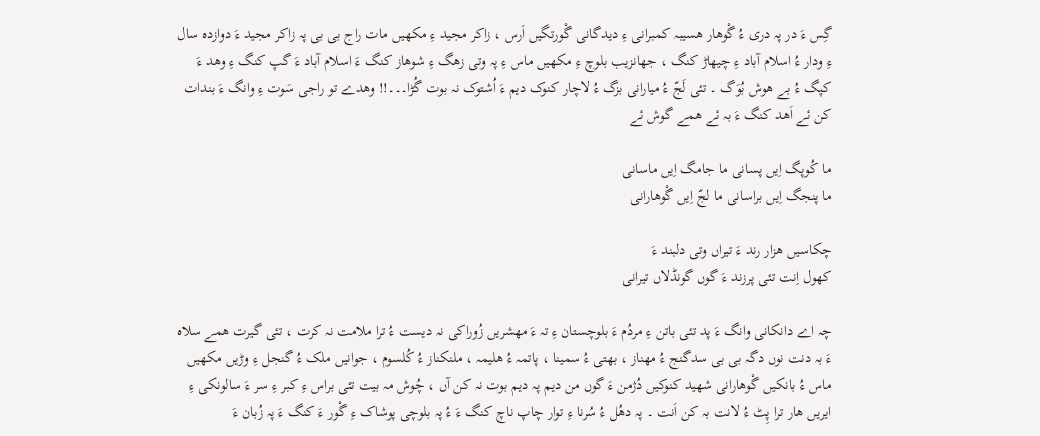گِس ءَ در پہ دری ءُ گْوھار ھسیبہ کمبرانی ءِ دیدگانی گْورتگیں اَرس ، زاکر مجید ءِ مکھیں مات راج بی بی پہ زاکر مجید ءَ دوازدہ سال ءِ ودار ءُ اسلام آباد ءِ چیھاڑ کنگ ، جھانزیب بلوچ ءِ مکھیں ماس ءِ پہ وتی زھگ ءِ شوھاز کنگ ءَ اسلام آباد ءَ گپ کنگ ءِ وھد ءَ کپگ ءُ بے ھوش بُوَگ ۔ تئی لَجّ ءُ میارانی بزگ ءُ لاچار کنوک دیم ءَ اُشتوک نہ بوت گُڑا۔۔۔!! وھدے تو راجی سَوت ءِ وانگ ءَ بندات کن ئے اَھد کنگ ءَ بہ ئے ھمے گوش ئے

ما کُوپگ اِیں پسانی ما جامگ اِیں ماسانی
ما پنجگ اِیں براسانی ما لجّ اِیں گْوھارانی

چکاسیں ھزار رند ءَ تیراں وتی دلبند ءَ
کھول اِنت تئی پرزند ءَ گوں گونڈلاں تیرانی

چہ اے دانکانی وانگ ءَ پد تئی باتن ءِ مردُم ءَ بلوچستان ءِ تہ ءَ مھشریں زُوراکی نہ دیست ءُ ترا ملامت نہ کرت ، تئی گیرت ھمے سلاہ ءَ بہ دنت نوں دگہ بی بی سدگنج ءُ مھناز ، بھتی ءُ سمینا ، پاتمہ ءُ ھلیمہ ، ملنکناز ءُ کُلسوم ، جوانیں ملک ءُ گنجل ءِ وڑیں مکھیں ماس ءُ بانکیں گْوھارانی شھید کنوکیں دُژمن ءَ گوں من دیم پہ دیم بوت نہ کن آں ، چُوش مہ بیت تئی براس ءِ کبر ءِ سر ءَ سالونکی ءِ ایریں ھار ترا پِٹ ءُ لانت بہ کن اَنت ۔ پہ دھُل ءُ سُرنا ءِ توار چاپ ناچ کنگ ءَ ءُ پہ بلوچی پوشاک ءِ گْور ءَ کنگ ءَ پہ زُبان ءَ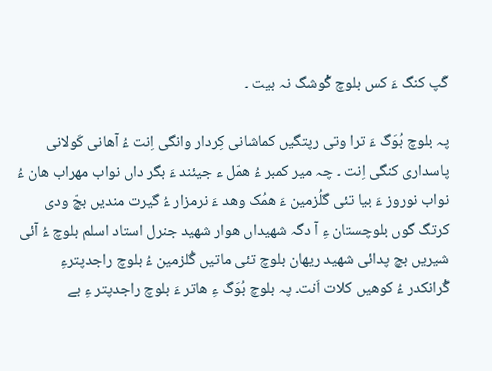گَپ کنگ ءَ کس بلوچ گْوشگ نہ بیت ۔

پہ بلوچ بُوَگ ءَ ترا وتی رپتگیں کماشانی کِردار وانگی اِنت ءُ آھانی کَولانی پاسداری کنگی اِنت ۔ چہ میر کمبر ءُ ھمّل ء جیئند ءَ بگر داں نواب مھراب ھان ءُ نواب نوروز ءَ بیا تئی گلُزمین ءَ ھمُک وھد ءَ نرمزار ءُ گیرت مندیں بچّ ودی کرتگ گوں بلوچستان ءِ آ دگہ شھیداں ھوار شھید جنرل استاد اسلم بلوچ ءُ آئی شیریں بچ پدائی شھید ریھان بلوچ تئی ماتیں گُلزمین ءُ بلوچ راجدپترءِ گْرانکدر ءُ کوھیں کلات اَنت۔ پہ بلوچ بُوَگ ءِ ھاتر ءَ بلوچ راجدپتر ءِ بے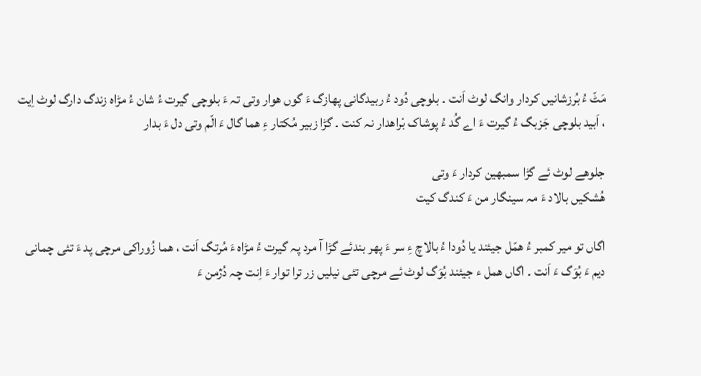مَٹّ ءُ بُرزشانیں کردار وانگ لوٹ اَنت ۔ بلوچی دُود ءُ ربیدگانی پھازگ ءَ گوں ھوار وتی تہ ءَ بلوچی گیرت ءُ شان ءُ مڑاہ زندگ دارگ لوٹ اِیت ، اَبید بلوچی جَزبگ ءُ گیرت ءَ اے گُد ءُ پوشاک بْراھدار نہ کنت ۔ گڑا زبیر مُکتار ءِ ھما گال ءَ الّم وتی دل ءَ بدار

جلوھے لوٹ ئے گڑا سمبھین کردار ءَ وتی
ھُشکیں بالاد ءَ مہ سینگار من ءَ کندگ کیت

اگاں تو میر کمبر ءُ ھمّل جیئند یا دُودا ءُ بالاچ ءِ سر ءَ پھر بندئے گڑا آ مرد پہ گیرت ءُ مڑاہ ءَ مُرتگ اَنت ، ھما زُوراکی مرچی پد ءَ تئی چمانی دیم ءَ بُوَگ ءَ اَنت ۔ اگاں ھمل ء جیئند بُوَگ لوٹ ئے مرچی تئی نیلیں زر ترا توار ءَ اِنت چہ دُژمن ءَ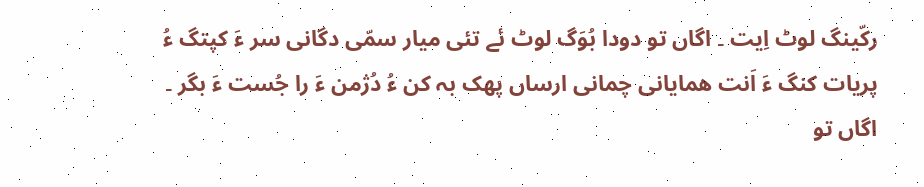رکّینگ لوٹ اِیت ۔ اگاں تو دودا بُوَگ لوٹ ئے تئی میار سمّی دگانی سر ءَ کپتگ ءُ پریات کنگ ءَ اَنت ھمایانی چمانی ارساں پھک بہ کن ءُ دُژمن ءَ را جُست ءَ بگر ۔ اگاں تو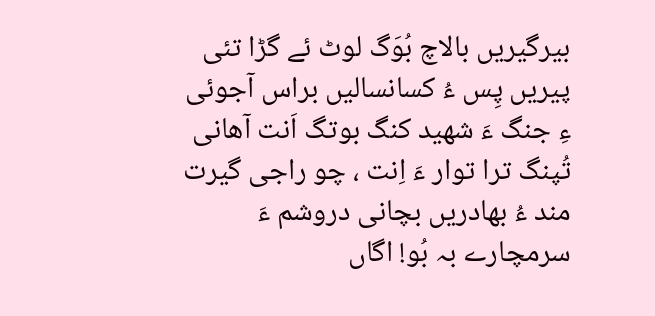بیرگیریں بالاچ بُوَگ لوٹ ئے گڑا تئی پیریں پِس ءُ کسانسالیں براس آجوئی ءِ جنگ ءَ شھید کنگ بوتگ اَنت آھانی تُپنگ ترا توار ءَ اِنت ، چو راجی گیرت مند ءُ بھادریں بچانی دروشم ءَ سرمچارے بہ بُو! اگاں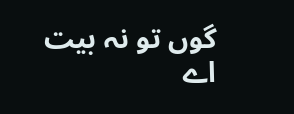گوں تو نہ بیت اے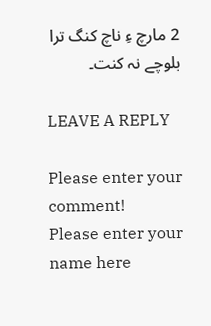2 مارچ ءِ ناچ کنگ ترا بلوچے نہ کنت۔

LEAVE A REPLY

Please enter your comment!
Please enter your name here